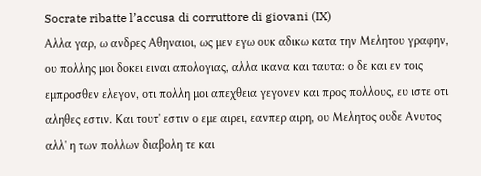Socrate ribatte l’accusa di corruttore di giovani (IX)
Αλλα γαρ, ω ανδρες Αθηναιοι, ως μεν εγω ουκ αδικω κατα την Μελητου γραφην, ου πολλης μοι δοκει ειναι απολογιας, αλλα ικανα και ταυτα: ο δε και εν τοις εμπροσθεν ελεγον, οτι πολλη μοι απεχθεια γεγονεν και προς πολλους, ευ ιστε οτι αληθες εστιν. Και τουτ' εστιν ο εμε αιρει, εανπερ αιρη, ου Μελητος ουδε Ανυτος αλλ' η των πολλων διαβολη τε και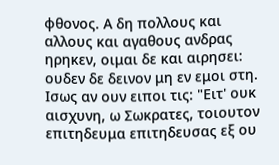φθονος. Α δη πολλους και αλλους και αγαθους ανδρας ηρηκεν, οιμαι δε και αιρησει: ουδεν δε δεινον μη εν εμοι στη. Ισως αν ουν ειποι τις: "Ειτ' ουκ αισχυνη, ω Σωκρατες, τοιουτον επιτηδευμα επιτηδευσας εξ ου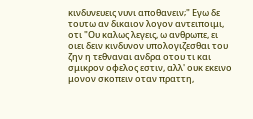κινδυνευεις νυνι αποθανειν;" Εγω δε τουτω αν δικαιον λογον αντειποιμι, οτι "Ου καλως λεγεις, ω ανθρωπε, ει οιει δειν κινδυνον υπολογιζεσθαι του ζην η τεθναναι ανδρα οτου τι και σμικρον οφελος εστιν, αλλ' ουκ εκεινο μονον σκοπειν οταν πραττη,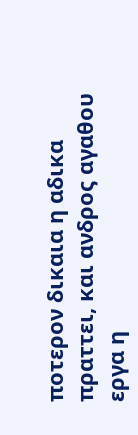ποτερον δικαια η αδικα πραττει, και ανδρος αγαθου εργα η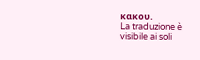κακου.
La traduzione è visibile ai soli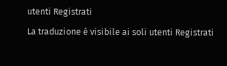utenti Registrati
La traduzione è visibile ai soli utenti Registrati